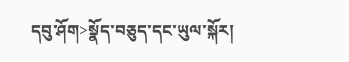དབུ་ཤོག>སྣོད་བཅུད་དང་ཡུལ་སྐོར།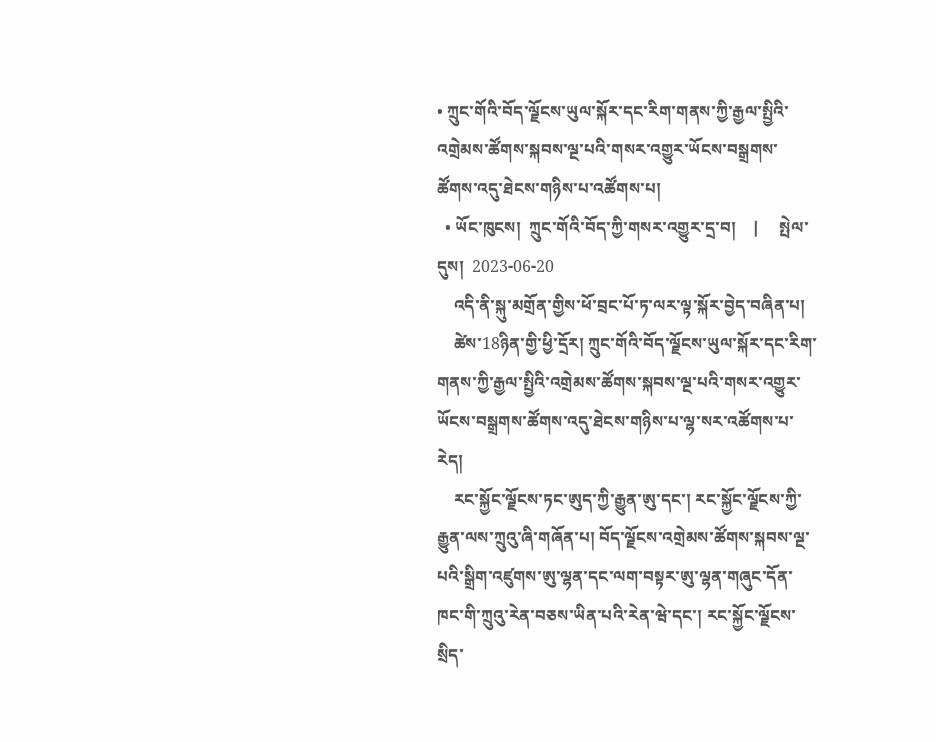• ཀྲུང་གོའི་བོད་ལྗོངས་ཡུལ་སྐོར་དང་རིག་གནས་ཀྱི་རྒྱལ་སྤྱིའི་འགྲེམས་ཚོགས་སྐབས་ལྔ་པའི་གསར་འགྱུར་ཡོངས་བསྒྲགས་ཚོགས་འདུ་ཐེངས་གཉིས་པ་འཚོགས་པ།
  • ཡོང་ཁུངས།  ཀྲུང་གོའི་བོད་ཀྱི་གསར་འགྱུར་དྲ་བ།    |     སྤེལ་དུས།  2023-06-20
    འདི་ནི་སྐུ་མགྲོན་གྱིས་ཕོ་བྲང་པོ་ཏ་ལར་ལྟ་སྐོར་བྱེད་བཞིན་པ།
    ཚེས་18ཉིན་གྱི་ཕྱི་དྲོར། ཀྲུང་གོའི་བོད་ལྗོངས་ཡུལ་སྐོར་དང་རིག་གནས་ཀྱི་རྒྱལ་སྤྱིའི་འགྲེམས་ཚོགས་སྐབས་ལྔ་པའི་གསར་འགྱུར་ཡོངས་བསྒྲགས་ཚོགས་འདུ་ཐེངས་གཉིས་པ་ལྷ་སར་འཚོགས་པ་རེད།
    རང་སྐྱོང་ལྗོངས་ཏང་ཨུད་ཀྱི་རྒྱུན་ཨུ་དང་། རང་སྐྱོང་ལྗོངས་ཀྱི་རྒྱུན་ལས་ཀྲུའུ་ཞི་གཞོན་པ། བོད་ལྗོངས་འགྲེམས་ཚོགས་སྐབས་ལྔ་པའི་སྒྲིག་འཛུགས་ཨུ་ལྷན་དང་ལག་བསྟར་ཨུ་ལྷན་གཞུང་དོན་ཁང་གི་ཀྲུའུ་རེན་བཅས་ཡིན་པའི་རེན་ཝེ་དང་། རང་སྐྱོང་ལྗོངས་སྲིད་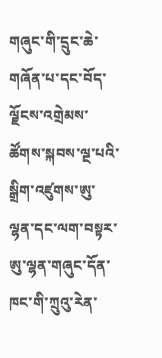གཞུང་གི་དྲུང་ཆེ་གཞོན་པ་དང་བོད་ལྗོངས་འགྲེམས་ཚོགས་སྐབས་ལྔ་པའི་སྒྲིག་འཛུགས་ཨུ་ལྷན་དང་ལག་བསྟར་ཨུ་ལྷན་གཞུང་དོན་ཁང་གི་ཀྲུའུ་རེན་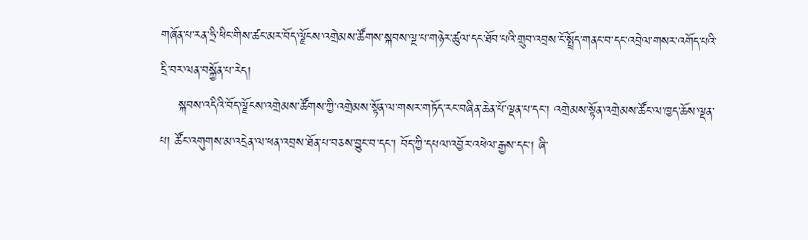གཞོན་པ་རན་ཧྲི་ཕིང་གིས་ཚང་མར་བོད་ལྗོངས་འགྲེམས་ཚོགས་སྐབས་ལྔ་པ་གཉེར་ཚུལ་དང་ཐོབ་པའི་གྲུབ་འབྲས་ངོ་སྤྲོད་གནང་བ་དང་འབྲེལ་གསར་འགོད་པའི་དྲི་བར་ལན་བསྐྱོན་པ་རེད།
    སྐབས་འདིའི་བོད་ལྗོངས་འགྲེམས་ཚོགས་ཀྱི་འགྲེམས་སྟོན་ལ་གསར་གཏོད་རང་བཞིན་ཆེན་པོ་ལྡན་པ་དང་། འགྲེམས་སྟོན་འགྲེམས་ཚོང་ལ་ཁྱད་ཆོས་ལྡན་པ། ཚོང་འགུགས་མ་འདྲེན་ལ་ཕན་འབྲས་ཐོན་པ་བཅས་བྱུང་བ་དང་། བོད་ཀྱི་དཔལ་འབྱོར་འཕེལ་རྒྱས་དང་། ཞི་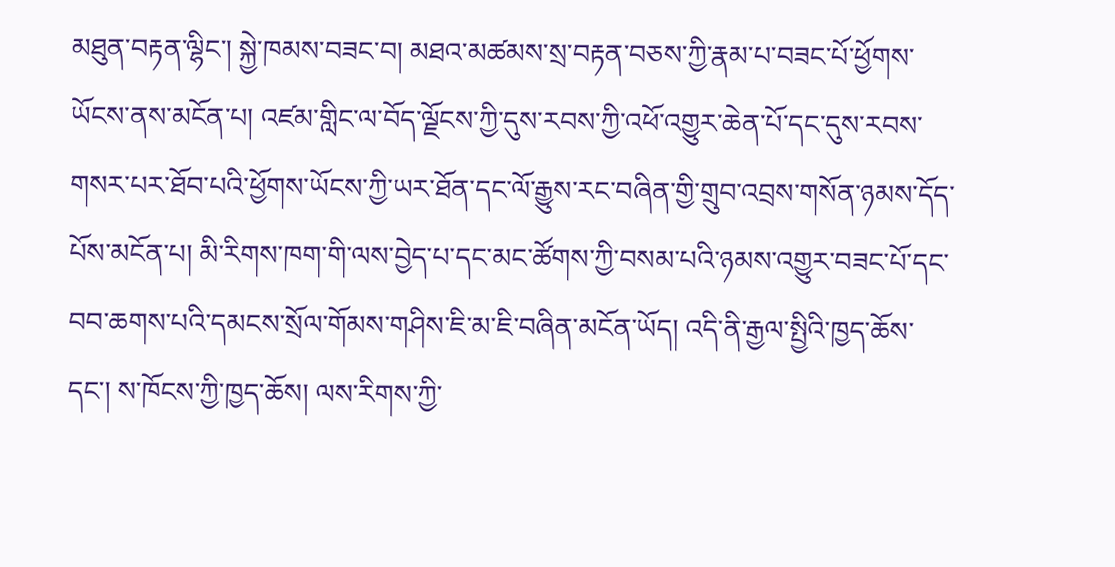མཐུན་བརྟན་ལྷིང་། སྐྱེ་ཁམས་བཟང་བ། མཐའ་མཚམས་སྲ་བརྟན་བཅས་ཀྱི་རྣམ་པ་བཟང་པོ་ཕྱོགས་ཡོངས་ནས་མངོན་པ། འཛམ་གླིང་ལ་བོད་ལྗོངས་ཀྱི་དུས་རབས་ཀྱི་འཕོ་འགྱུར་ཆེན་པོ་དང་དུས་རབས་གསར་པར་ཐོབ་པའི་ཕྱོགས་ཡོངས་ཀྱི་ཡར་ཐོན་དང་ལོ་རྒྱུས་རང་བཞིན་གྱི་གྲུབ་འབྲས་གསོན་ཉམས་དོད་པོས་མངོན་པ། མི་རིགས་ཁག་གི་ལས་བྱེད་པ་དང་མང་ཚོགས་ཀྱི་བསམ་པའི་ཉམས་འགྱུར་བཟང་པོ་དང་བབ་ཆགས་པའི་དམངས་སྲོལ་གོམས་གཤིས་ཇི་མ་ཇི་བཞིན་མངོན་ཡོད། འདི་ནི་རྒྱལ་སྤྱིའི་ཁྱད་ཆོས་དང་། ས་ཁོངས་ཀྱི་ཁྱད་ཆོས། ལས་རིགས་ཀྱི་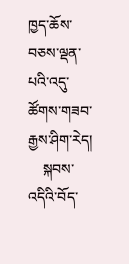ཁྱད་ཆོས་བཅས་ལྡན་པའི་འདུ་ཚོགས་གཟབ་རྒྱས་ཤིག་རེད།
    སྐབས་འདིའི་བོད་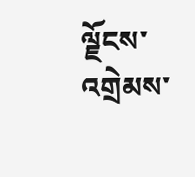ལྗོངས་འགྲེམས་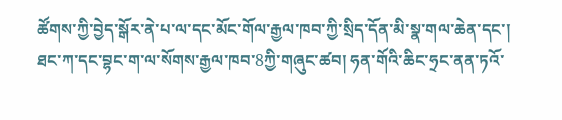ཚོགས་ཀྱི་བྱེད་སྒོར་ནེ་པ་ལ་དང་མོང་གོལ་རྒྱལ་ཁབ་ཀྱི་སྲིད་དོན་མི་སྣ་གལ་ཆེན་དང་། ཐང་ཀ་དང་བྷང་ག་ལ་སོགས་རྒྱལ་ཁབ་8ཀྱི་གཞུང་ཚབ། ཧན་གོའི་ཆིང་ཧྲང་ནན་ཏའོ་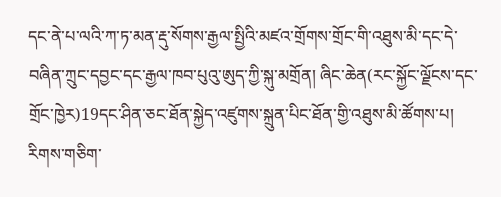དང་ནེ་པ་ལའི་ཀ་ཏ་མན་རྡུ་སོགས་རྒྱལ་སྤྱིའི་མཛའ་གྲོགས་གྲོང་གི་འཐུས་མི་དང་དེ་བཞིན་ཀྲུང་དབྱང་དང་རྒྱལ་ཁབ་པུའུ་ཨུད་ཀྱི་སྐུ་མགྲོན། ཞིང་ཆེན(རང་སྐྱོང་ལྗོངས་དང་གྲོང་ཁྱེར)19དང་ཤིན་ཅང་ཐོན་སྐྱེད་འཛུགས་སྐྲུན་པིང་ཐོན་གྱི་འཐུས་མི་ཚོགས་པ། རིགས་གཅིག་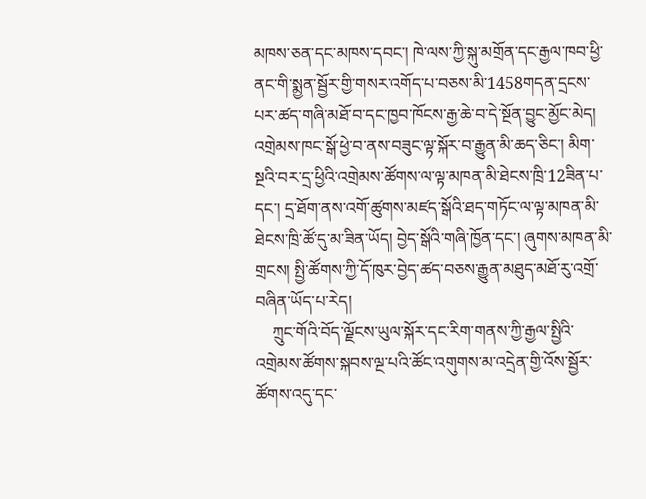མཁས་ཅན་དང་མཁས་དབང་། ཁེ་ལས་ཀྱི་སྐུ་མགྲོན་དང་རྒྱལ་ཁབ་ཕྱི་ནང་གི་སྨྱན་སྦྱོར་གྱི་གསར་འགོད་པ་བཅས་མི་1458གདན་དྲངས་པར་ཚད་གཞི་མཐོ་བ་དང་ཁྱབ་ཁོངས་རྒྱ་ཆེ་བ་དེ་སྔོན་བྱུང་མྱོང་མེད། འགྲེམས་ཁང་སྒོ་ཕྱེ་བ་ནས་བཟུང་ལྟ་སྐོར་བ་རྒྱུན་མི་ཆད་ཅིང་། མིག་སྔའི་བར་དྲ་ཕྱིའི་འགྲེམས་ཚོགས་ལ་ལྟ་མཁན་མི་ཐེངས་ཁྲི་12ཟིན་པ་དང་། དྲ་ཐོག་ནས་འགོ་ཚུགས་མཛད་སྒོའི་ཐད་གཏོང་ལ་ལྟ་མཁན་མི་ཐེངས་ཁྲི་ཚོ་དུ་མ་ཟིན་ཡོད། བྱེད་སྒོའི་གཞི་ཁྱོན་དང་། ཞུགས་མཁན་མི་གྲངས། སྤྱི་ཚོགས་ཀྱི་དོ་ཁུར་བྱེད་ཚད་བཅས་རྒྱུན་མཐུད་མཐོ་རུ་འགྲོ་བཞིན་ཡོད་པ་རེད།
    ཀྲུང་གོའི་བོད་ལྗོངས་ཡུལ་སྐོར་དང་རིག་གནས་ཀྱི་རྒྱལ་སྤྱིའི་འགྲེམས་ཚོགས་སྐབས་ལྔ་པའི་ཚོང་འགུགས་མ་འདྲེན་གྱི་འོས་སྦྱོར་ཚོགས་འདུ་དང་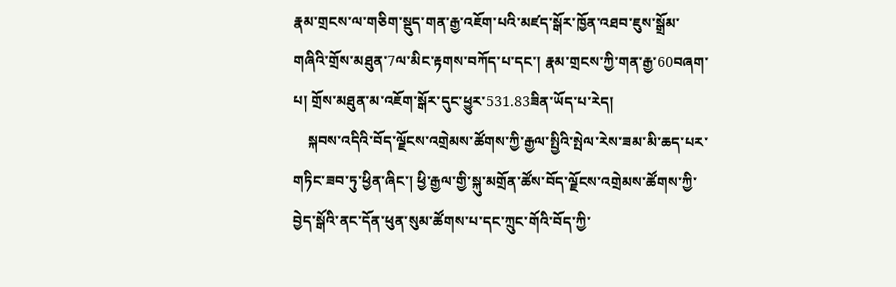རྣམ་གྲངས་ལ་གཅིག་སྡུད་གན་རྒྱ་འཇོག་པའི་མཛད་སྒོར་ཁྱོན་འཐབ་ཇུས་སྒྲོམ་གཞིའི་གྲོས་མཐུན་7ལ་མིང་རྟགས་བཀོད་པ་དང་། རྣམ་གྲངས་ཀྱི་གན་རྒྱ་60བཞག་པ། གྲོས་མཐུན་མ་འཇོག་སྒོར་དུང་ཕྱུར་531.83ཟིན་ཡོད་པ་རེད།
    སྐབས་འདིའི་བོད་ལྗོངས་འགྲེམས་ཚོགས་ཀྱི་རྒྱལ་སྤྱིའི་སྤེལ་རེས་ཟམ་མི་ཆད་པར་གཏིང་ཟབ་ཏུ་ཕྱིན་ཞིང་། ཕྱི་རྒྱལ་གྱི་སྐུ་མགྲོན་ཚོས་བོད་ལྗོངས་འགྲེམས་ཚོགས་ཀྱི་བྱེད་སྒོའི་ནང་དོན་ཕུན་སུམ་ཚོགས་པ་དང་ཀྲུང་གོའི་བོད་ཀྱི་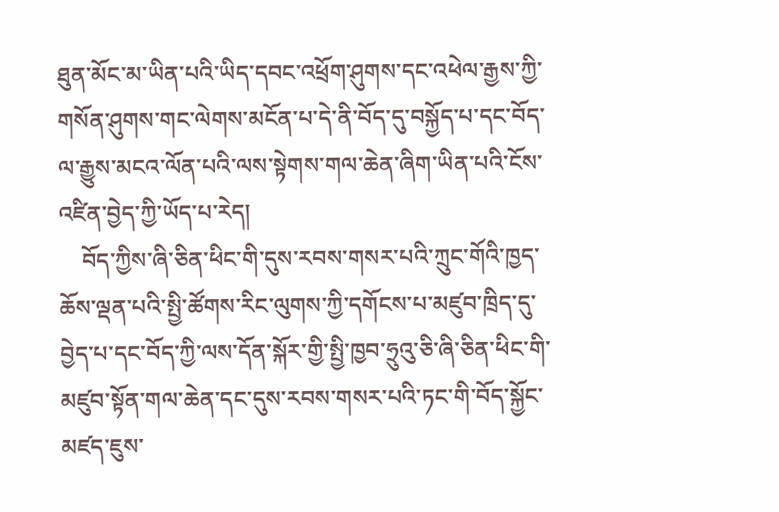ཐུན་མོང་མ་ཡིན་པའི་ཡིད་དབང་འཕྲོག་ཤུགས་དང་འཕེལ་རྒྱས་ཀྱི་གསོན་ཤུགས་གང་ལེགས་མངོན་པ་དེ་ནི་བོད་དུ་བསྐྱོད་པ་དང་བོད་ལ་རྒྱུས་མངའ་ལོན་པའི་ལས་སྟེགས་གལ་ཆེན་ཞིག་ཡིན་པའི་ངོས་འཛིན་བྱེད་ཀྱི་ཡོད་པ་རེད།
    བོད་ཀྱིས་ཞི་ཅིན་ཕིང་གི་དུས་རབས་གསར་པའི་ཀྲུང་གོའི་ཁྱད་ཆོས་ལྡན་པའི་སྤྱི་ཚོགས་རིང་ལུགས་ཀྱི་དགོངས་པ་མཛུབ་ཁྲིད་དུ་བྱེད་པ་དང་བོད་ཀྱི་ལས་དོན་སྐོར་གྱི་སྤྱི་ཁྱབ་ཧྲུའུ་ཅི་ཞི་ཅིན་ཕིང་གི་མཛུབ་སྟོན་གལ་ཆེན་དང་དུས་རབས་གསར་པའི་ཏང་གི་བོད་སྐྱོང་མཛད་ཇུས་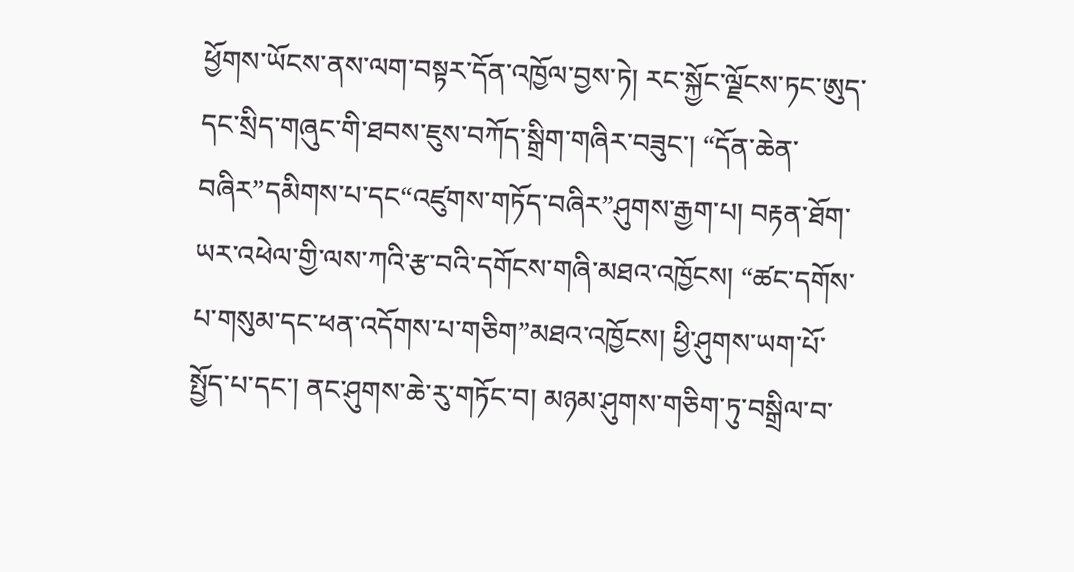ཕྱོགས་ཡོངས་ནས་ལག་བསྟར་དོན་འཁྱོལ་བྱས་ཏེ། རང་སྐྱོང་ལྗོངས་ཏང་ཨུད་དང་སྲིད་གཞུང་གི་ཐབས་ཇུས་བཀོད་སྒྲིག་གཞིར་བཟུང་། “དོན་ཆེན་བཞིར”དམིགས་པ་དང“འཛུགས་གཏོད་བཞིར”ཤུགས་རྒྱག་པ། བརྟན་ཐོག་ཡར་འཕེལ་གྱི་ལས་ཀའི་རྩ་བའི་དགོངས་གཞི་མཐའ་འཁྱོངས། “ཚང་དགོས་པ་གསུམ་དང་ཕན་འདོགས་པ་གཅིག”མཐའ་འཁྱོངས། ཕྱི་ཤུགས་ཡག་པོ་སྤྱོད་པ་དང་། ནང་ཤུགས་ཆེ་རུ་གཏོང་བ། མཉམ་ཤུགས་གཅིག་ཏུ་བསྒྲིལ་བ་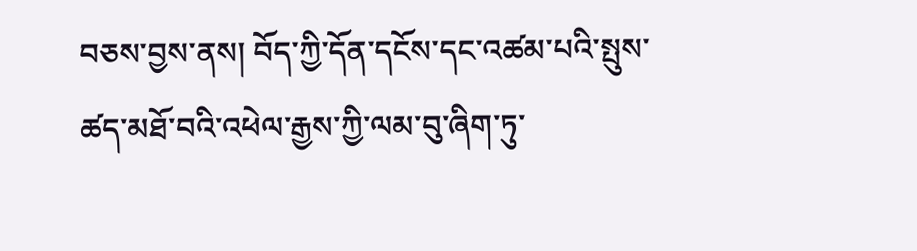བཅས་བྱས་ནས། བོད་ཀྱི་དོན་དངོས་དང་འཚམ་པའི་སྤུས་ཚད་མཐོ་བའི་འཕེལ་རྒྱས་ཀྱི་ལམ་བུ་ཞིག་ཏུ་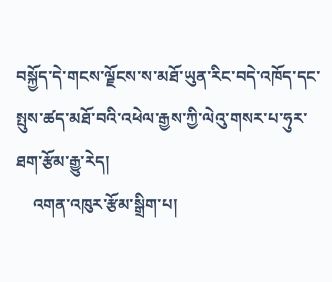བསྐྱོད་དེ་གངས་ལྗོངས་ས་མཐོ་ཡུན་རིང་བདེ་འཁོད་དང་སྤུས་ཚད་མཐོ་བའི་འཕེལ་རྒྱས་ཀྱི་ལེའུ་གསར་པ་ཧུར་ཐག་རྩོམ་རྒྱུ་རེད།
    འགན་འཁུར་རྩོམ་སྒྲིག་པ།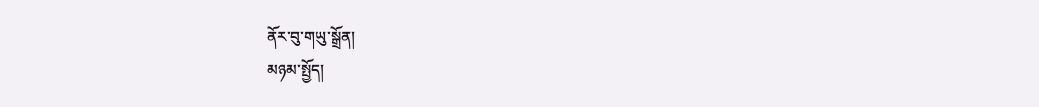ནོར་བུ་གཡུ་སྒྲོན།
མཉམ་སྤྱོད།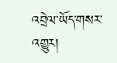འབྲེལ་ཡོད་གསར་འགྱུར།